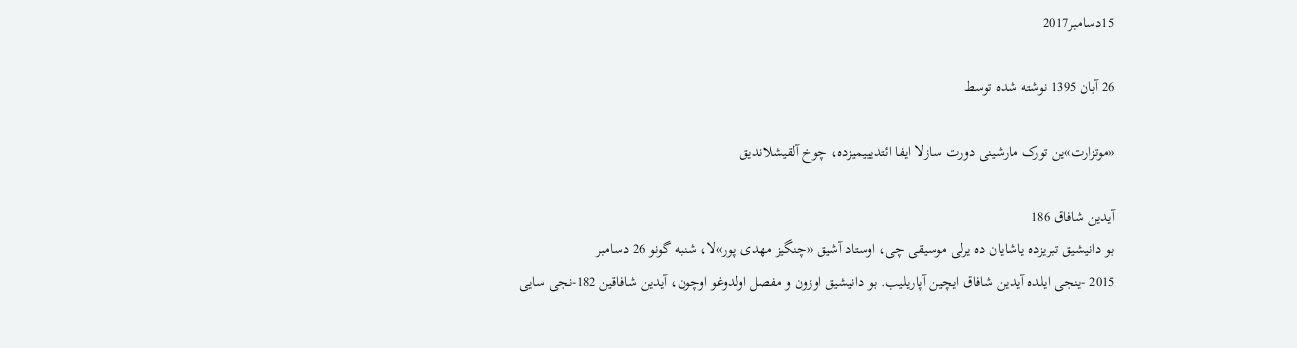15دسامبر2017

26 آبان 1395 نوشته شده توسط

«موتزارت»ین تورک مارشینی دورت سازلا ایفا ائتدیییمیزده، چوخ آلقیشلاندیق

آیدین شافاق 186
بو دانیشیق تبریزده یاشایان ده یرلی موسیقی چی، اوستاد آشیق «چنگیز مهدی پور»لا، شنبه گونو 26 دسامبر
2015 -ینجی ایلده آیدین شافاق ایچین آپاریلیب. بو دانیشیق اوزون و مفصل اولدوغو اوچون، آیدین شافاقین 182-نجی سایی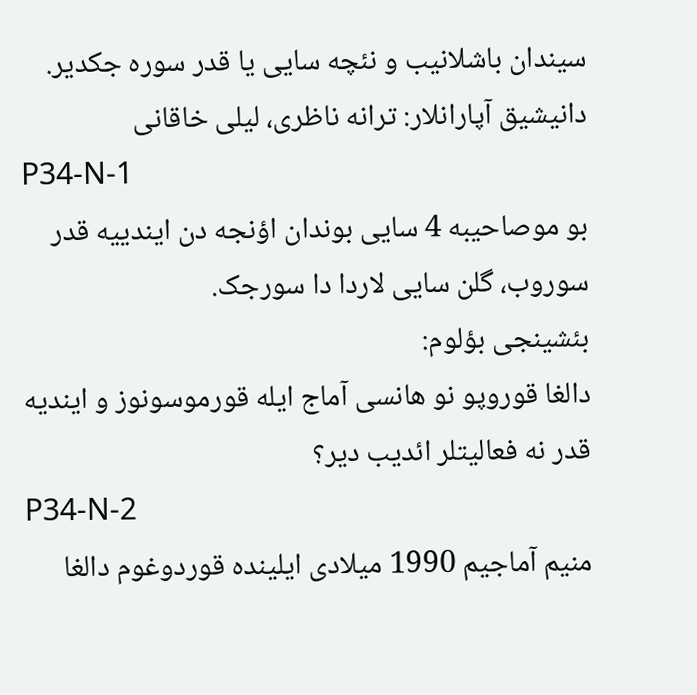سیندان باشلانیب و نئچه سایی یا قدر سوره جکدیر.
دانیشیق آپارانلار: ترانه ناظری، لیلی خاقانی
P34-N-1
بو موصاحیبه 4 سایی بوندان اؤنجه دن ایندییه قدر سوروب، گلن سایی لاردا دا سورجک.
بئشینجی بؤلوم:
دالغا قوروپو نو هانسی آماج ایله قورموسونوز و ایندیه قدر نه فعالیتلر ائدیب دیر؟
P34-N-2
منیم آماجیم 1990 میلادی ایلینده قوردوغوم دالغا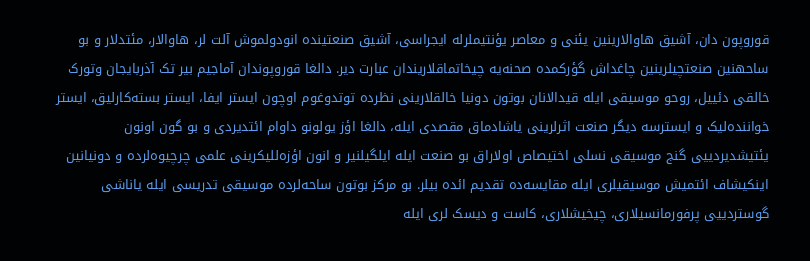قوروپون دان، آشیق هاوالارینین یئنی و معاصر یؤنتیملرله ایجراسی، آشیق صنعتینده انودولموش آلت لر، هاوالار، مئتدلار و بو ساحهنین صنعتچیلرینین چاغداش گؤرکمده صحنه‌یه چیخاتماقلاریندان عبارت دیر. دالغا قوروپوندان آماجیم بیر تک آذربایجان وتورک خالقی دئییل، روحو موسیقی ایله قیدالانان بوتون دونیا خالقلارینی نظرده توتدوغوم اوچون ایستر ایفا، ایستر بسته‌کارلیق، ایستر خواننده‌لیک و ایسترسه دیگر صنعت اثرلرینی یاشادماق مقصدی ایله، دالغا اؤز یولونو داوام ائتدیردی و بو گون اونون یئتیشدیردییی گنج موسیقی نسلی اختیصاص اولاراق بو صنعت ایله ایلگیلنیر و انون اؤزه‌للیکرینی علمی چرچیوه‌لرده و دونیانین اینکیشاف ائتمیش موسیقیلری ایله مقایسه‌ده تقدیم ائده بیلر. بو مرکز بوتون ساحه‌لرده موسیقی تدریسی ایله یاناشی گوستردییی پرفورمانسیلاری، چیخیشلاری، کاست و دیسک لری ایله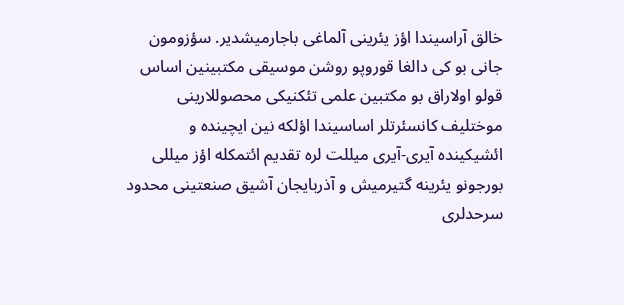خالق آراسیندا اؤز یئرینی آلماغی باجارمیشدیر. سؤزومون جانی بو کی دالغا قوروپو روشن موسیقی مکتبینین اساس قولو اولاراق بو مکتبین علمی تئکنیکی محصوللارینی موختلیف کانسئرتلر اساسیندا اؤلکه نین ایچینده و ائشیکینده آیری-آیری میللت لره تقدیم ائتمکله اؤز میللی بورجونو یئرینه گتیرمیش و آذربایجان آشیق صنعتینی محدود سرحدلری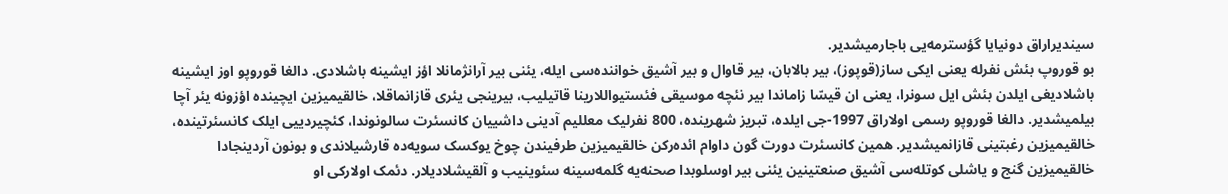سیندیراراق دونیایا گؤسترمه‌یی باجارمیشدیر.
بو قوروپ بئش نفرله یعنی ایکی ساز(قوپوز)، بیر بالابان، بیر قاوال و بیر آشیق خواننده‌سی ایله، یئنی بیر آرانژمانلا اؤز ایشینه باشلادی. دالغا قوروپو اوز ایشینه باشلادیغی ایلدن بئش ایل سونرا، یعنی ان قیسّا زاماندا بیر نئچه موسیقی فئستیواللارینا قاتیلیب، بیرینجی یئری قازانماقلا، خالقیمیزین ایچینده اؤزونه یئر آچا بیلمیشدیر. دالغا قوروپو رسمی اولاراق 1997-جی ایلده، تبریز شهرینده، 800 نفرلیک معللیم آدینی داشییان کانسئرت سالونوندا، کئچیردییی ایلک کانسئرتینده، خالقیمیزین رغبتینی قازانمیشدیر. همین کانسئرت دورت گون داوام ائده‌رکن خالقیمیزین طرفیندن چوخ یوکسک سویه‌ده قارشیلاندی و بونون آردینجادا خالقیمیزین گنج و یاشلی کوتله‌سی آشیق صنعتینین یئنی بیر اوسلوبدا صحنه‌یه گلمه‌سینه سئوینیب و آلقیشلادیلار. دئمک اولارکی او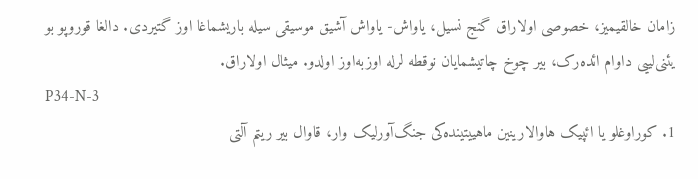زامان خالقیمیز، خصوصی اولاراق گنج نسیل، یاواش- یاواش آشیق موسیقی سیله باریشماغا اوز گتیردی. دالغا قوروپو بو یئنی‌لییی داوام ائده‌رک، بیر چوخ چاتیشمایان نوقطه لرله اوزبه‌اوز اولدو. میثال اولاراق.
P34-N-3
1. کوراوغلو یا ائپیک هاوالارینین ماهییتینده‌کی جنگ‌آورلیک وار، قاوال بیر ریتم آلتی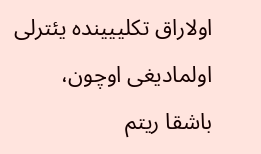اولاراق تکلییینده یئترلی اولمادیغی اوچون، باشقا ریتم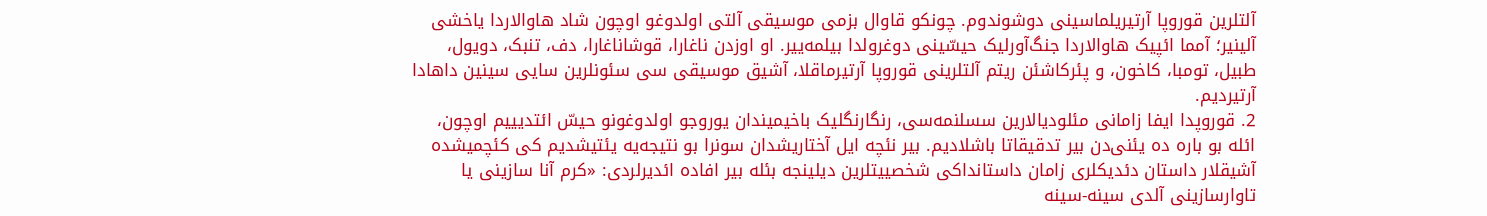آلتلرین قوروپا آرتیریلماسینی دوشوندوم. چونکو قاوال بزمی موسیقی آلتی اولدوغو اوچون شاد هاوالاردا یاخشی آلینیر؛ آمما ائپیک هاوالاردا جنگ‌آورلیک حیسّینی دوغرولدا بیلمه‌ییر. او اوزدن ناغارا، قوشاناغارا، دف، تنبک، دویول، طبیل، تومبا، کاخون، و پئرکاشئن ریتم آلتلرینی قوروپا آرتیرماقلا، آشیق موسیقی سی سئونلرین سایی سینین داهادا آرتیردیم.
2. قوروپدا ایفا زامانی مئلودیالارین سسلنمه‌سی، رنگارنگلیک باخیمیندان یوروجو اولدوغونو حیسّ ائتدیییم اوچون، ائله بو باره ده یئنی‌دن بیر تدقیقاتا باشلادیم. بیر نئچه ایل آختاریشدان سونرا بو نتیجه‌یه یئتیشدیم کی کئچمیشده آشیقلار داستان دئدیکلری زامان داستانداکی شخصییتلرین دیلینجه بئله بیر افاده ائدیرلردی: «کرم آنا سازینی یا تاوارسازینی آلدی سینه-سینه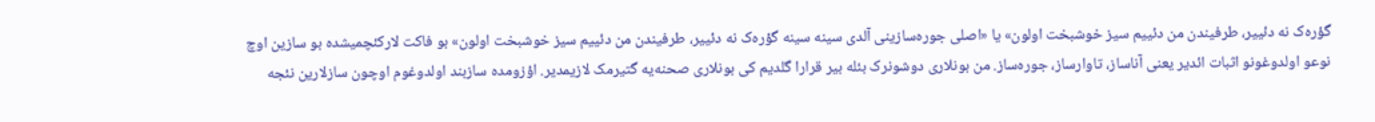گؤره‌ک نه دئییر، طرفیندن من دئییم سیز خوشبخت اولون» یا «اصلی جوره‌سازینی آلدی سینه سینه گؤره‌ک نه دئییر، طرفیندن من دئییم سیز خوشبخت اولون» بو فاکت لارکئچمیشده بو سازین اوچ نوعو اولدوغونو اثبات ائدیر یعنی آناساز، تاوارساز، جوره‌ساز. من بونلاری دوشونرک بئله بیر قرارا گلدیم کی بونلاری صحنه‌یه گتیرمک لازیمدیر. اؤزومده سازبند اولدوغوم اوچون سازلارین نئجه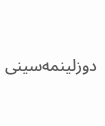دوزلینمه‌سینی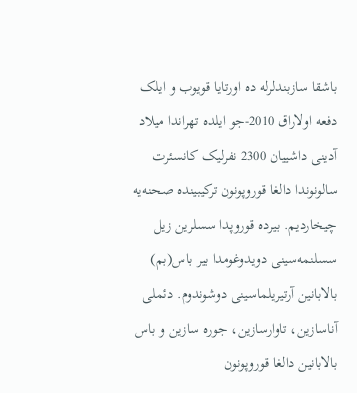باشقا سازبندلرله‌ ده اورتایا قویوب و ایلک دفعه اولاراق 2010-جو ایلده تهراندا میلاد آدینی داشییان 2300 نفرلیک کانسئرت سالونوندا دالغا قوروپونون ترکیبینده صحنه‌یه چیخاردیم. بیرده قوروپدا سسلرین زیل سسلنمه‌سینی دویدوغومدا بیر باس(بم) بالابانین آرتیریلماسینی دوشوندوم. دئملی آناسازین، تاوارسازین، جوره سازین و باس بالابانین دالغا قوروپونون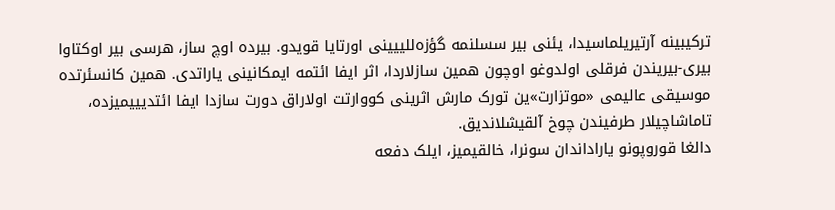ترکیبینه آرتیریلماسیدا، یئنی بیر سسلنمه گؤزه‌للییینی اورتایا قویدو. بیرده اوچ ساز، هرسی بیر اوکتاوا بیری-بیریندن فرقلی اولدوغو اوچون همین سازلاردا، اثر ایفا ائتمه ایمکانینی یاراتدی. همین کانسئرتده موسیقی عالیمی «موتزارت»ین تورک مارش اثرینی کووارتت اولاراق دورت سازدا ایفا ائتدیییمیزده، تاماشاچیلار طرفیندن چوخ آلقیشلاندیق.
دالغا قوروپونو یاراداندان سونرا، خالقیمیز، ایلک دفعه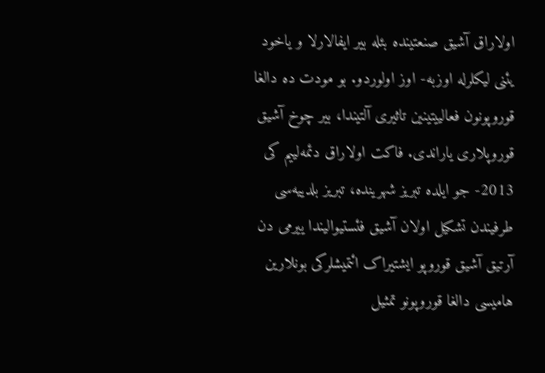اولاراق آشیق صنعتینده بئله بیر ایفالارلا و یاخود یئنی لیکلرله اوزبه- اوز اولوردو. بو مودت ده دالغا قوروپونون فعالییتینین تاثیری آلتیندا، بیر چوخ آشیق قوروپلاری یاراندی. فاکت اولاراق دئمه‌لییم کی 2013- جو ایلده تبریز شهرینده، تبریز بلدییه‌سی طرفیندن تشکیل اولان آشیق فئستیوالیندا ییرمی دن آرتیق آشیق قوروپو ایشتیراک ائتمیشلرکی بونلارین هامیسی دالغا قوروپونو تمثیل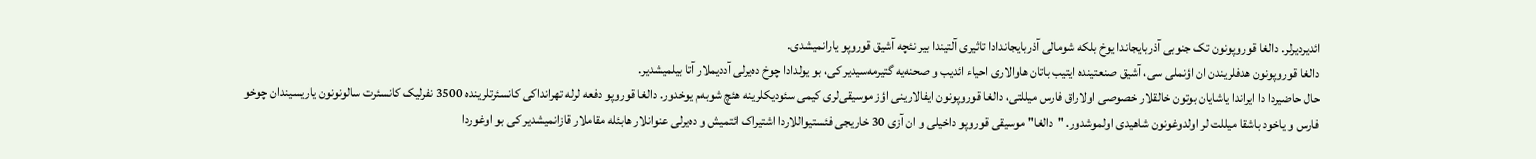ائدیردیرلر. دالغا قوروپونون تک جنوبی آذربایجاندا یوخ بلکه شومالی آذربایجاندادا تاثیری آلتیندا بیر نئچه آشیق قوروپو یارانمیشدی.
دالغا قوروپونون هدفلریندن ان اؤنملی سی، آشیق صنعتینده ایتیب باتان هاوالاری احیاء ائدیب و صحنه‌یه گتیرمه‌سیدیر کی، بو یولدادا چوخ ده‌یرلی آددیملار آتا بیلمیشدیر.
حال حاضیردا دا ایراندا یاشایان بوتون خالقلار خصوصی اولاراق فارس میللتی، دالغا قوروپونون ایفالارینی اؤز موسیقی‌لری کیمی سئودیکلرینه هئچ شوبه‌م یوخدور. دالغا قوروپو دفعه لرله تهرانداکی کانسئرتلرینده 3500 نفرلیک کانسئرت سالونونون یاریسیندان چوخو فارس و یاخود باشقا میللت لر اولدوغونون شاهیدی اولموشدور. "دالغا" موسیقی قوروپو داخیلی و ان آزی 30 خاریجی فئستیواللاردا اشتیراک ائتمیش و ده‌یرلی عنوانلار هابئله مقاملار قازانمیشدیر کی بو اوغوردا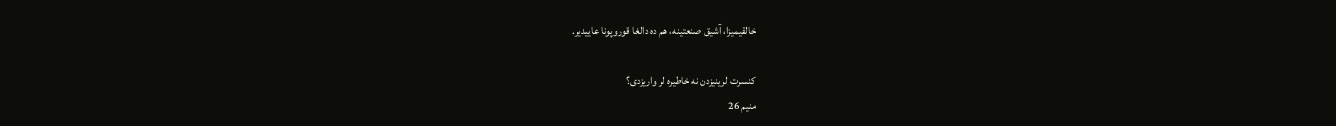خالقیمیزا، آشیق صنعتینه، هم ده دالغا قوروپونا عاییدیر.

کنسرت لرینیزدن نه خاطیره لر واریزدی؟
منیم 26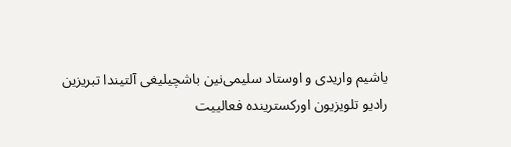یاشیم واریدی و اوستاد سلیمی‌نین باشچیلیغی آلتیندا تبریزین رادیو تلویزیون اورکسترینده فعالییت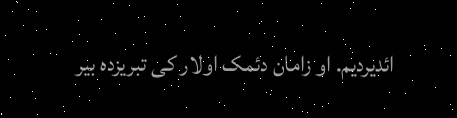ائدیردیم. او زامان دئمک اولار کی تبریزده بیر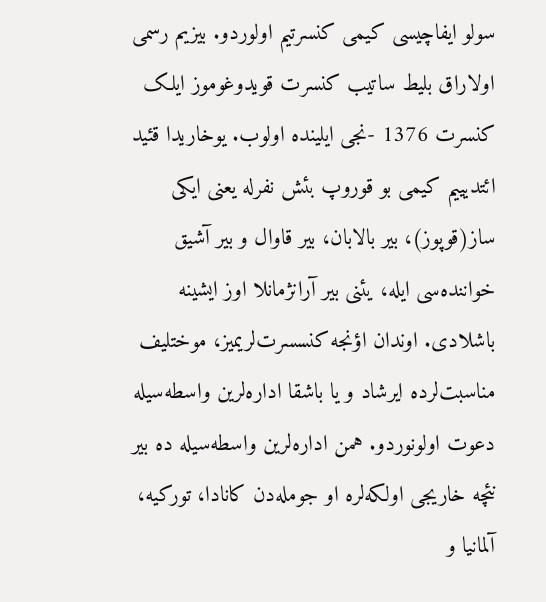سولو ایفاچیسی کیمی کنسرتیم اولوردو. بیزیم رسمی اولاراق بلیط ساتیب کنسرت قویدوغوموز ایلک کنسرت 1376 -نجی ایلینده اولوب. یوخاریدا قئید ائتدیییم کیمی بو قوروپ بئش نفرله یعنی ایکی ساز(قوپوز)، بیر بالابان، بیر قاوال و بیر آشیق خواننده‌سی ایله، یئنی بیر آرانژمانلا اوز ایشینه باشلادی. اوندان اؤنجه کنسسرت‌لریمیز، موختلیف مناسبت‌لرده ایرشاد و یا باشقا اداره‌لرین واسطه‌سیله دعوت اولونوردو. همن اداره‌لرین واسطه‌سیله ده بیر نئچه خاریجی اولکه‌لره او جومله‌دن کانادا، تورکیه، آلمانیا و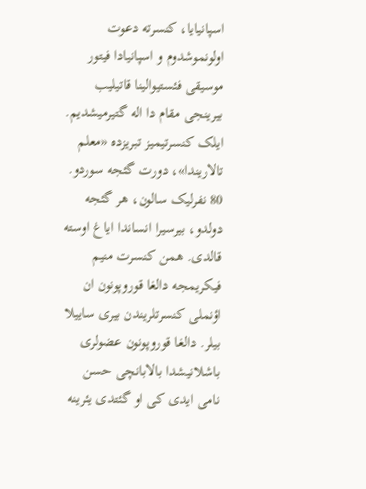اسپانیایا، کنسرته دعوت اولونموشدوم و اسپانیادا فیتور موسیقی فئستیوالینا قاتیلیب بیرینجی مقام دا اله گتیرمیشدیم. ایلک کنسرتیمیز تبریزده «معلم تالاریندا»، دورت گئجه سوردو. 80 نفرلیک سالون، هر گئجه دولدو، بیرسیرا انساندا ایاغ اوسته قالدی. همن کنسرت منیم فیکریمجه دالغا قوروپونون ان اؤنملی کنسرتلریندن بیری ساییلا بیلر. دالغا قوروپونون عضولری باشلانیشدا بالابانچی حسن نامی ایدی کی او گئتدی یئرینه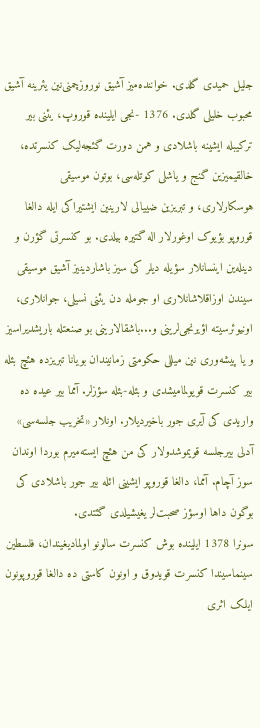جلیل حمیدی گلدی. خواننده‌میز آشیق نوروزچمنی‌نین یئرینه آشیق محبوب خلیلی گلدی. 1376 -نجی ایلینده قوروپ، یئنی بیر ترکیبله ایشینه باشلادی و همن دورت گئجه‌لیک کنسرتده، خالقیمیزین گنج و یاشلی کوتله‌سی، بوتون موسیقی هوسکارلاری، و تبریزین ضییالی لارینین ایشتیراکی ایله دالغا قوروپو بؤیوک اوغورلار اله گتیره بیلدی. بو کنسرتی گؤرن و دینله‌ین اینسانلار سؤیله دیلر کی سیز باشاردینیز آشیق موسیقی سیندن اوزاقلاشانلاری او جومله دن یئنی نسیلی، جوانلاری، اونیوئرسیته اؤیرنجی‌لرینی و...باشقالارینی بو صنعتله باریشدیراسیز و یا پیشه‌وری نین میللی حکومتی زمانیندان بویانا تبریزده هئچ بئله بیر کنسرت قویولمامیشدی و بئله-بئله سؤزلر. آمما بیر عیده ده واریدی کی آیری جور باخیردیلار. اونلار «تخریب جلسه‌سی» آدلی بیرجلسه قویموشدولار کی من هئچ ایسته‌میرم بوردا اوندان سوز آچام. آمما، دالغا قوروپو ایشینی ائله بیر جور باشلادی کی بوگون داها اوسؤز صحبت‌لر یغیشیلدی گئتدی.
سونرا 1378 ایلینده بوش کنسرت سالونو اولمادیغیندان، فلسطین سینماسیندا کنسرت قویدوق و اونون کاستی ده دالغا قوروپونون ایلک اثری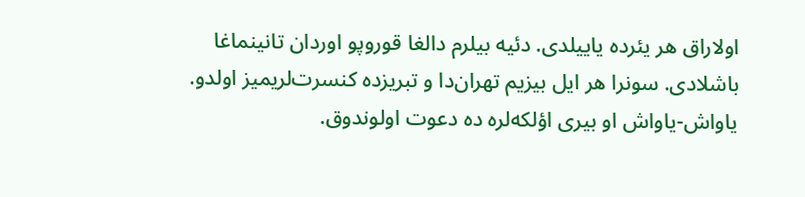اولاراق هر یئرده یاییلدی. دئیه بیلرم دالغا قوروپو اوردان تانینماغا باشلادی. سونرا هر ایل بیزیم تهران‌دا و تبریزده کنسرت‌لریمیز اولدو. یاواش-یاواش او بیری اؤلکه‌لره ده دعوت اولوندوق.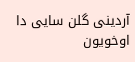آردینی گلن سایی دا اوخویون